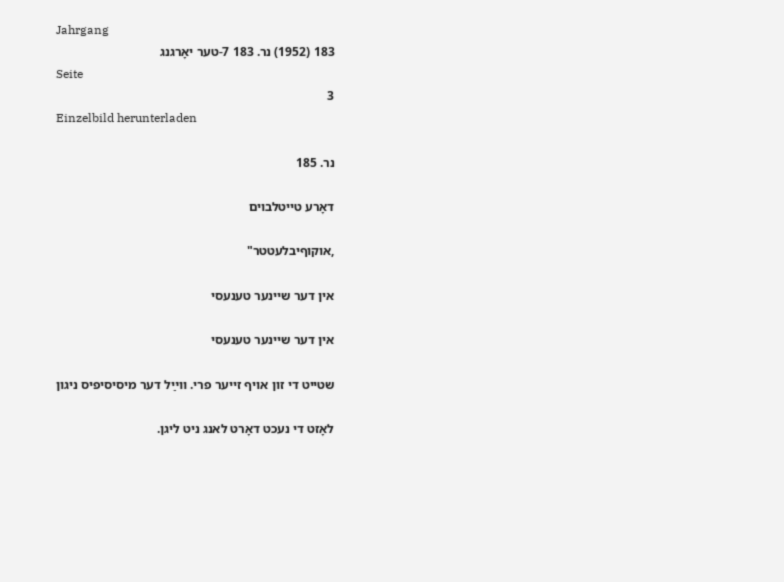Jahrgang
183 (1952) נר. 183 7-טער יאָרגנג
Seite
3
Einzelbild herunterladen

נר. 185

דאָרע טייטלבוים

,אוקוףיבלעטטר"

אין דער שיינער טענעסי

אין דער שיינער טענעסי

שטייט די זון אויף זייער פרי. װײַל דער מיסיסיפיס ניגון

לאָזט די נעכט דאָרט לאנג ניט ליגן.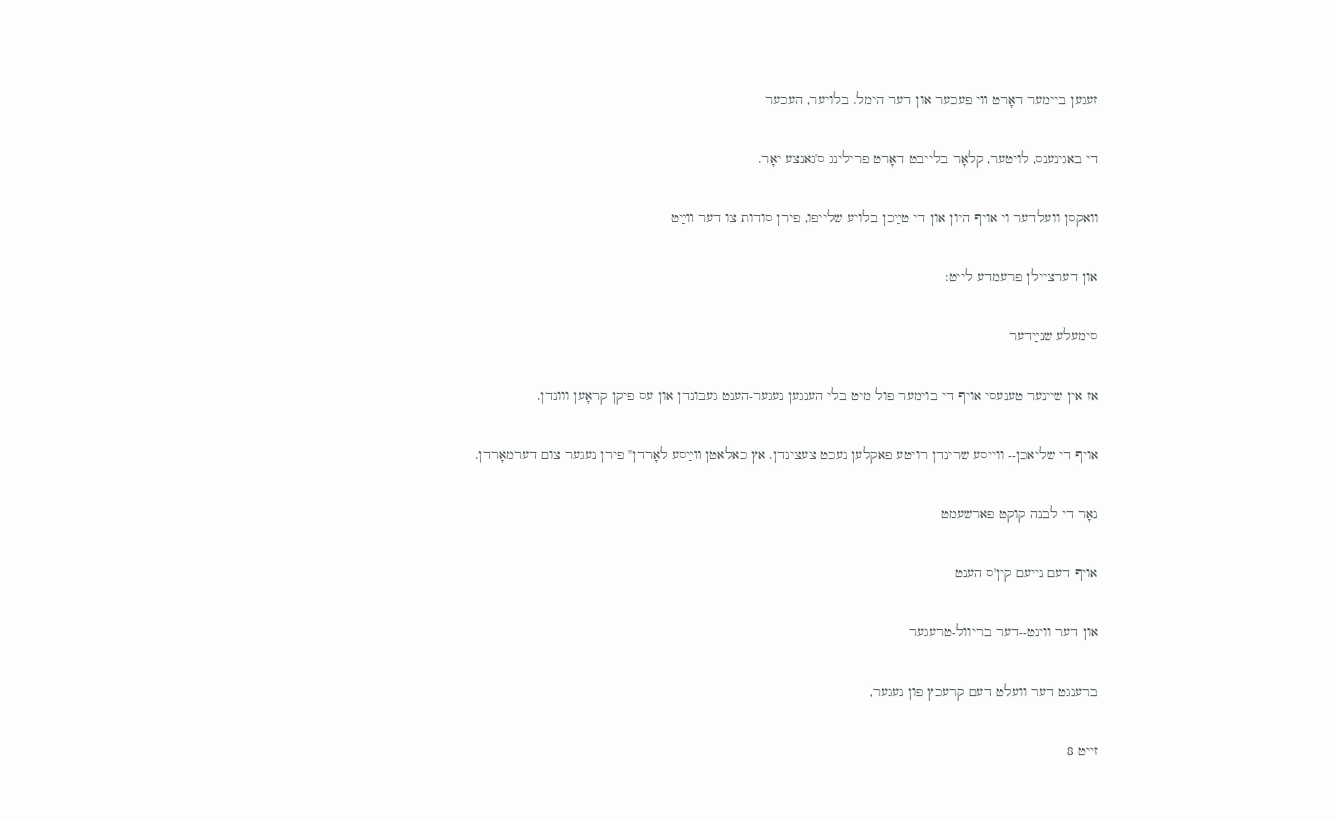זעגען ביימער דאָרט װי פעכער און דער הימל. בלויער, העכער

די באגינענס, לויטער, קלאָר בלייבט דאָרט פרילינג ס'גאנצע יאָר.

וואקסן וועלדער וי אויף היון און די טײַכן בלויע שלייפו, פירן סודות צו דער װײַט

און דערציילן פרעמדע לייט:

סימעלע שנײַדער

אז אין שיינער טענעסי אויף די בוימער פול מיט בלי הענגען נעגער-הענט געבונדן און עס פיקן קראָען ווונדן.

אויף די שליאכן-- ווייסע שרינדן רויטע פאקלען נעכט צעצינדן. אץ כאלאטן װײַסע לאָרדן" פירן נעגער צום דערמאָרדן.

נאָר די לבנה קוקט פארשעמט

אויף דעם נייעם קין'ס הענט

און דער ווינט--דער בריוול-טרעגער

ברענגט דער וועלט דעם קרעכץ פון נעגער,

זייט 8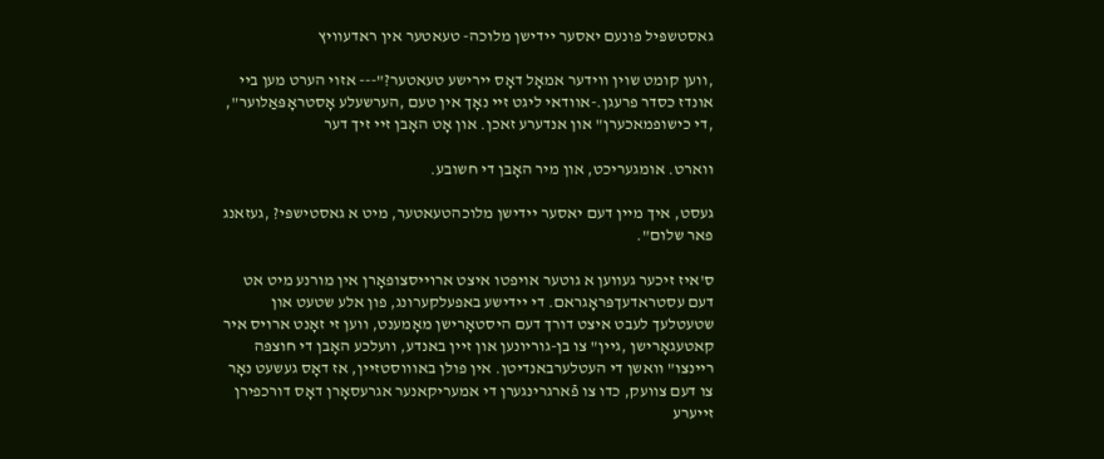גאסטשפּיל פונעם יאסער יידישן מלוכה- טעאטער אין ראדעוויץ

,ווען קומט שוין ווידער אמאָל דאָס יירישע טעאטער?"--- אזוי הערט מען ביי אונדז כסדר פרעגן.-אוודאי ליגט זיי נאָך אין טעם ,הערשעלע אָסטראָפּאַלוער", ,די כישופמאכערן" און אנדערע זאכן. און אָט האָבן זיי זיך דער

ווארט. אומגעריכט, און מיר האָבן די חשובע.

געסט, איך מיין דעם יאסער יידישן מלוכהטעאטער, מיט א גאסטישפּי? ,געזאנג פאר שלום".

ס'איז זיכער געווען א גוטער אויפטו איצט ארױיסצופאָרן אין מורנע מיט אט דעם עסטראדעךפּראָגראם. די יידישע באפעלקערונג, פון אלע שטעט און שטעטלעך לעבט איצט דורך דעם היסטאָרישן מאָמענט, ווען זי זאָנט ארויס איר קאטעגאָרישן ,גיין" צו בן-גוריונען און זיין באנדע, וועלכע האָבן די חוצפּה ריינצו" וואשן די העטלערבאנדיטן. אין פולן באוווסטזיין, אז דאָס געשעט נאָר צו דעם צוועק, כדו צו פֿארגרינגערן די אמעריקאנער אגרעסאָרן דאָס דורכפירן זייערע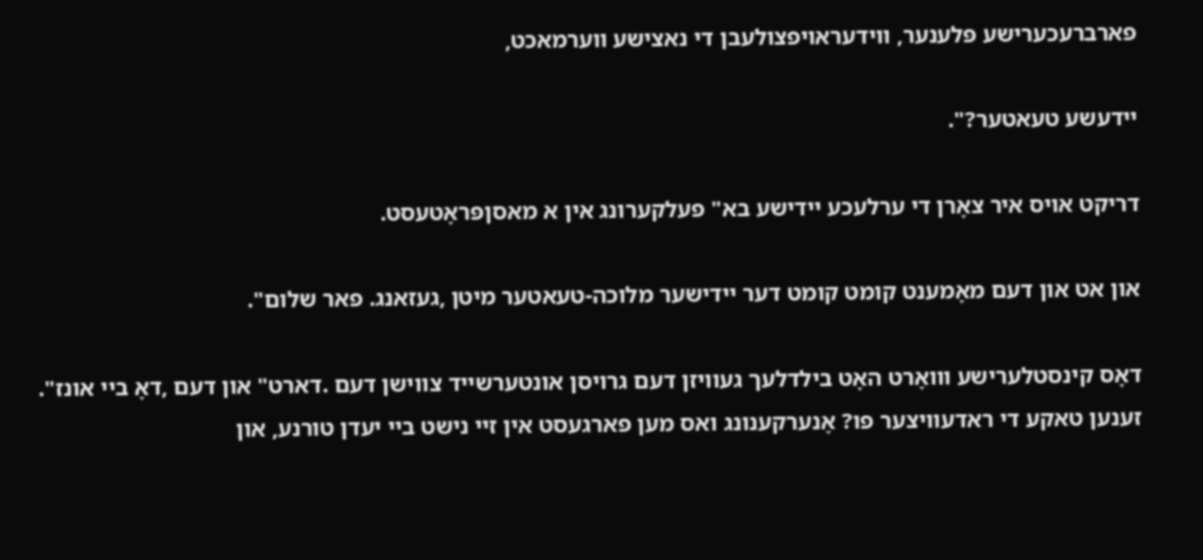פארברעכערישע פּלענער, ווידעראויפצולעבן די נאצישע ווערמאכט,

יידעשע טעאטער?".

דריקט אויס איר צאָרן די ערלעכע יידישע בא" פעלקערונג אין א מאסןפּראָטעסט.

און אט און דעם מאָמענט קומט קומט דער יידישער מלוכה-טעאטער מיטן ,געזאנג. פאר שלום".

דאָס קינסטלערישע וװאָרט האָט בילדלעך געוויזן דעם גרויסן אונטערשייד צווישן דעם .דארט" און דעם ,דאָ ביי אונז". זענען טאקע די ראדעוויצער פו? אָנערקענונג ואס מען פארגעסט אין זיי נישט ביי יעדן טורנע, און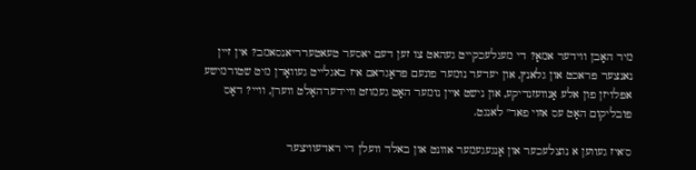מיר האָבן ווידער אמאָ? די מעגלעכקייט געהאט צו זען דעם יאסער טעאטערריאנסאמב? אין זיין נאנצער פּראכט און גלאנץ, און יעדער נומער פונעם פּראָגראם איז באגלייט געוואָרן מיט שטורמישע אפּלויזן פון אלע אָנוועזנדיקע, און נישט איין נומער האָט געמוזט וױידערהאָלט ווערן, וויי? דאָס פּובליקום האָט עס אזוי פאר" לאנגט.

ס'איז געווען א נוצלעכער און אָנגעגעמער אוונט און באלד וועלן די ראדעוויצער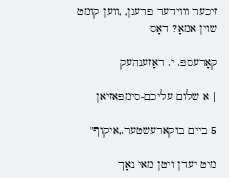זיכער װוידער פרעגן, ,ווען קומט שוין אמאָ? דאָס

קאָרעספּ. י. ראָזענהעק

| א שלום עליכם-סימפּאזיאן

5 ביים בוקארעשטער.,איקוף"

מיט יעדן ויטן מאי נאָך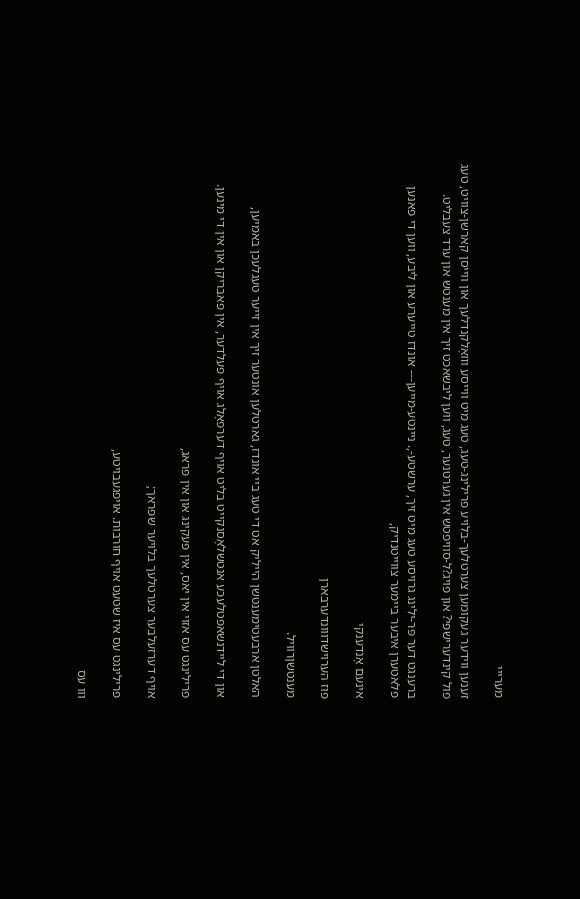מערייי

זענען ווידער געקומען צערטלעך-בלויע פרילינג-טעג, טעג מיט ווייסע וװאָלקנדלעך און ווייסן קארשן-צוויט, טעג פול קינדערישפּי? און פויג?ל-סוויפטש אין גערטנער, טעג, ווען ליבשאכט זיך אין מענטש און ערד צעבליט.

ברענגט דער פּר-ילִינג גרויסע טעג מיט זיך, ערשטע-,. ניינטע-מייען--- אונדז טייערע און ליבע, ווען די פאנען פלאטערן איבער ביימער צווייטנדיק,

אינעם אָנדענקי

פוז הערוישדווונדערבארן

מענטשןרוויל.

האלטן ארבעטימענטשן הייליק אט די טעג ביי אונדז, גארטלען אונטער זיך אין זייער טעגלעכן באמיען,

און די ליידנשאפטלעכע אנטשלאָסנקייט בליט אויף דערפאָלג אויף פעלדער, אין פאבריקן און אין די מינען.

פרילינגט עס אזוי אין יאס, אין פּעקינג און אין פּראג,

אויף דערזעלבער צערטלעך בלויער שפּראך;

פרילינגט עס איז שטעט אויף חורבות. אויפגעבויטע,

ווו עס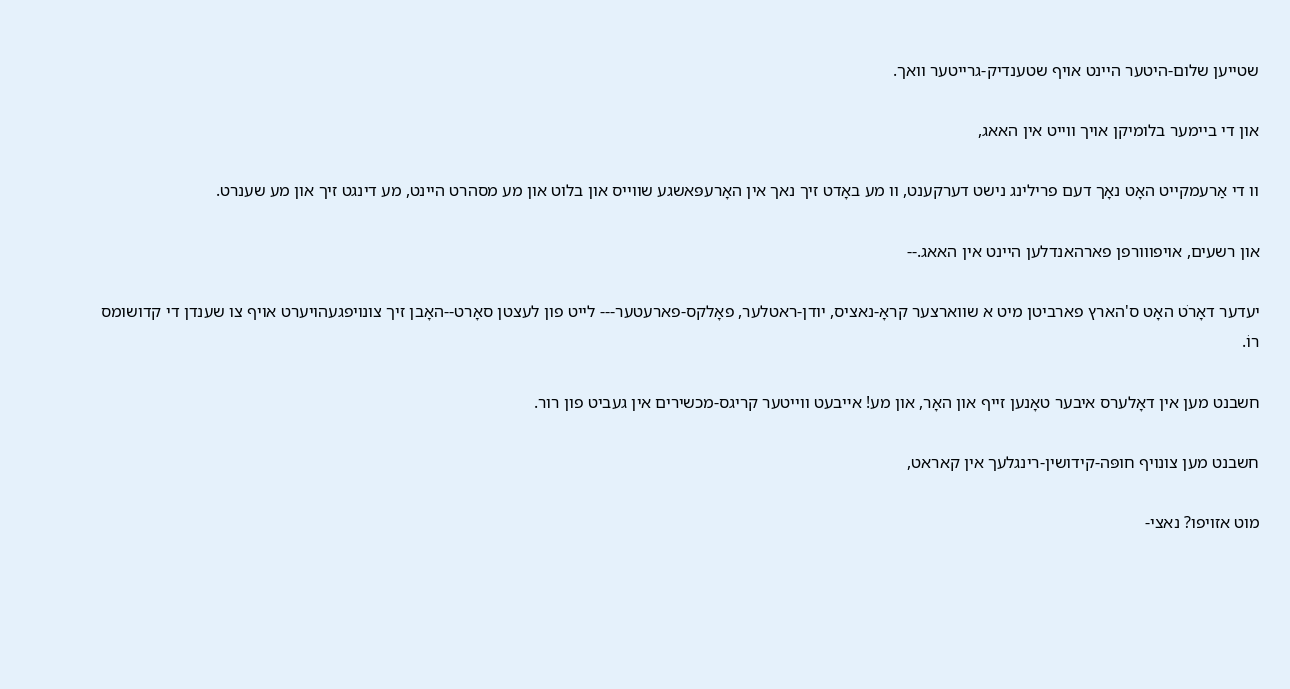שטייען שלום-היטער היינט אויף שטענדיק-גרייטער וואך.

און די ביימער בלומיקן אויך ווייט אין האאג,

וו די אַרעמקייט האָט נאָך דעם פרילינג נישט דערקענט, וו מע באָדט זיך נאך אין האָרעפּאשגע שווייס און בלוט און מע מסהרט היינט, מע דינגט זיך און מע שענרט.

און רשעים, אויפווורפן פארהאנדלען היינט אין האאג.--

יעדער דאָרֹט האָט ס'הארץ פארביטן מיט א שווארצער קראָ-נאציס, יודן-ראטלער, פאָלקס-פארעטער--- לייט פון לעצטן סאָרט--האָבן זיך צונויפגעהויערט אויף צו שענדן די קדושומס רוֹ.

חשבנט מען אין דאָלערס איבער טאָנען זייף און האָר, און מע! אײבעט ווייטער קריגס-מכשירים אין געביט פון רור.

חשבנט מען צונויף חופּה-קידושין-רינגלעך אין קאראט,

מוט אזויפו? נאצי-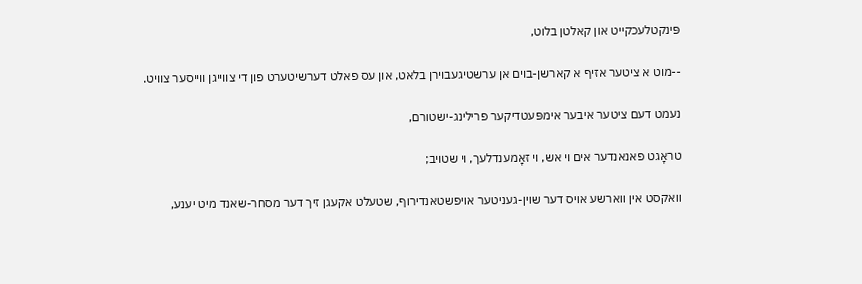פּינקטלעכקייט און קאלטן בלוט,

--מוט א ציטער אזיף א קארשן-בוים אן ערשטיגעבוירן בלאט, און עס פאלט דערשיטערט פון די צווייגן ווייסער צוויט.

נעמט דעם ציטער איבער אימפּעטדיקער פרילינג-ישטורם,

טראָגט פאנאנדער אים וי אש, וי זאָמענדלעך, וי שטויב;

וואקסט אין ווארשע אויס דער שוין-געניטער אויפשטאנדירוף, שטעלט אקעגן זיך דער מסחר-שאנד מיט יענע,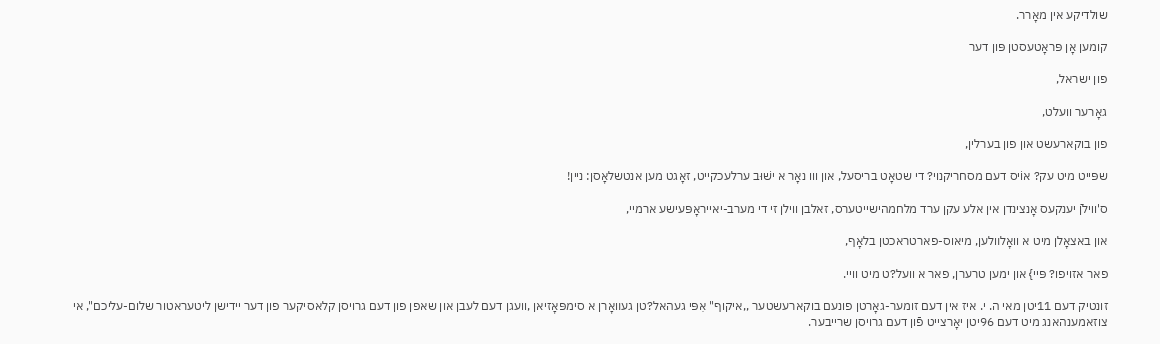שולדיקע אין מאָרר.

קומען אָן פּראָטעסטן פּון דער

פון ישראל,

גאָרער וועלט,

פון בוקארעשט און פון בערלין,

שפּייט מיט עק? אוֹיס דעם מסחריקנוי? די שטאָט בריסעל, און ווו נאָר א ישׁוּב ערלעכקייט, זאָגט מען אנטשלאָסן: ניין!

ס'וױלֿן יענקעס אָנצינדן אין אלע עקן ערד מלחמהישייטערס, זאלבן ווילן זי די מערב-יאייראָפּעישע ארמיי,

און באצאָלן מיט א וואָלװלען, מיאוס-פארטראכטן בלאָף,

פאר אזויפו? פּיי} און ימען טרערן, פאר א וועל?ט מיט וויי.

זונטיק דעם 11יטן מאי ה. י. איז אין דעם זומער-גאָרטן פונעם בוקארעשטער ,,איקוף" אִפּי געהאל?טן געװאָרן א סימפּאָזיאן ,וועגן דעם לעבן און שאפן פון דעם גרויסן קלאסיקער פון דער יידישן ליטעראטור שלום-עליכם", אי צוזאמענהאנג מיט דעם 96יטן יאָרצייט פֿון דעם גרויסן שרייבער.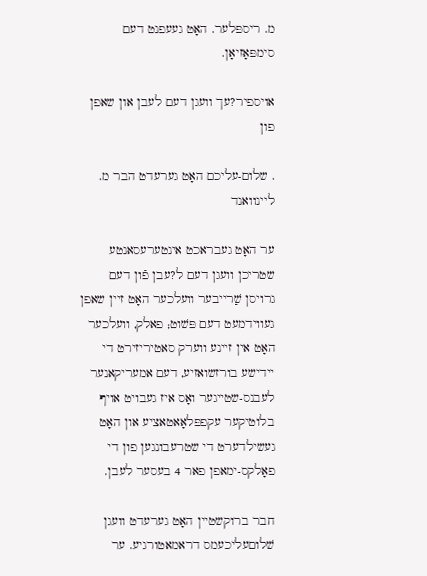מ. ריספּלער. האָט געעפנט דעם סימפּאָזיאָן.

אויספיר?עך וועגן דעם לעבן און שאפן פון

. שלום-עליכם האָט גערעדט הבר מ. ליינוואנד

ער האָט געבראכט אינטערעסאנטע שטריכן וועגן דעם ל?עבן פֿון דעם גרויסן שַׁרייבער װעלכער האָט זיין שאפן געווידמעט דעם פּשׁוט; פאלק, וועלכער האָט אין זיינע ווערק סאטיריזירט די יידישע בורזשואזיע, דעם אמעריקאנער לעבנס-שטייגער ואָס איז געבויט אויף בלוטיקער עקפפּלאָאטאציע און האָט געשילדערט די שטרעבונגען פון די פאָלקס-ימאפן פאר 4 בעסער לעבן.

חבר ברוקשטיין האָט גערעדט וועגן שׁלוםעליכעמס דראמאטורגיע. ער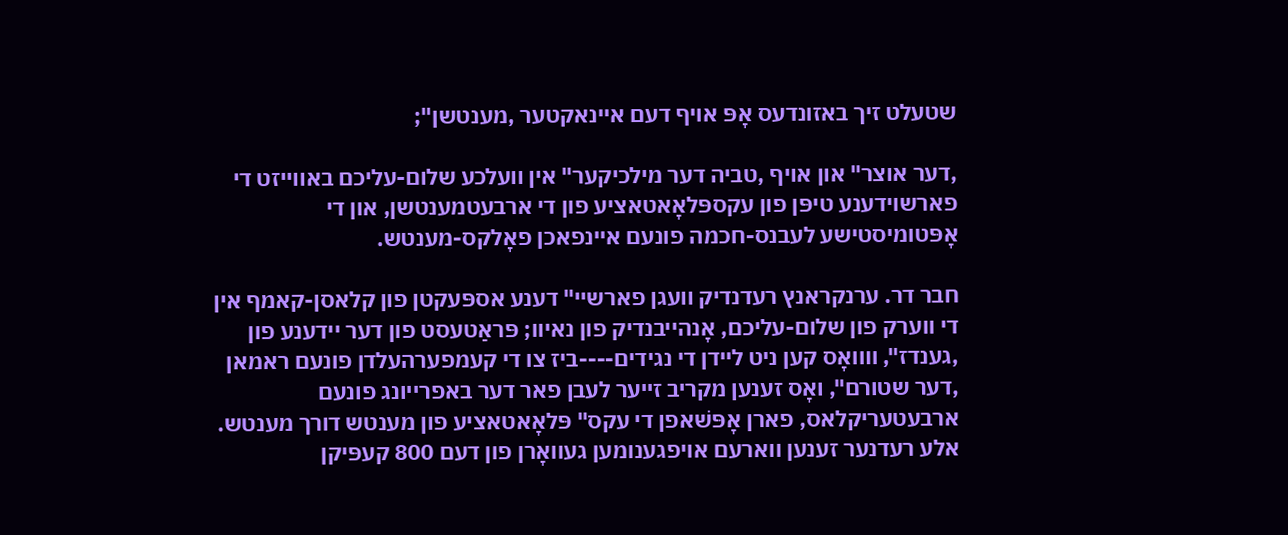שטעלט זיך באזונדעס אָפּ אויף דעם איינאקטער ,מענטשן";

,דער אוצר" און אויף ,טביה דער מילכיקער" אין וועלכע שלום-עליכם באווייזט די פארשוידענע טיפּן פון עקספּלאָאטאציע פון די ארבעטמענטשן, און די אָפּטומיסטישע לעבנס-חכמה פונעם איינפאכן פאָלקס-מענטש.

חבר דר. ערנקראנץ רעדנדיק וועגן פארשיי" דענע אספּעקטן פון קלאסן-קאמף אין די ווערק פון שלום-עליכם, אָנהייבנדיק פון נאיוו; פּראַטעסט פון דער יידענע פון ,גענדז", וװואָס קען ניט ליידן די נגידים----ביז צו די קעמפערהעלדן פונעם ראמאן ,דער שטורם", ואָס זענען מקריב זייער לעבן פאר דער באפרייונג פונעם ארבעטעריקלאס, פארן אָפּשׁאפן די עקס" פּלאָאטאציע פון מענטש דורך מענטש. אלע רעדנער זענען ווארעם אויפגענומען געוואָרן פון דעם 800 קעפּיקן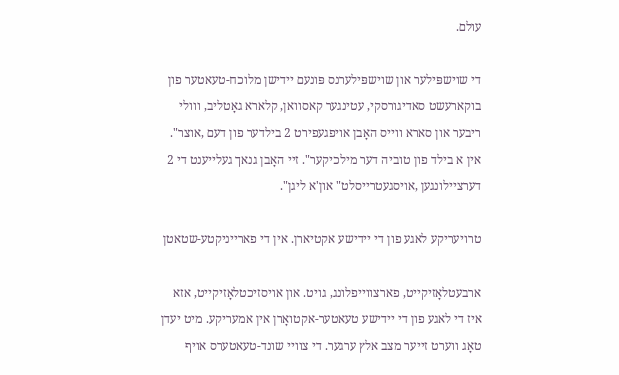עולם.

די שוישפּילער און שוישפּילערנס פּונעם יידישן מלוכח-טעאטער פון בוקארעשט סאדיגורסקי, עטינגער קאסוואן, קלארא גאָטליב, ווולי ריבער און סארא ווייס האָבן אויפגעפירט 2 בילדער פון דעם ,אוצר". אין א בילד פון טוביה דער מילכיקער". זיי האָבן גנאך געלייענט די 2 דערציילונגען ,אויסגעטרייסלט" און'א ליגן".

טרויעריקע לאגע פון די יידישע אקטיארן. אין די פארייניקטע-שטאטן

ארבעטלאָזיקייט, פארצווייפלונג, גויט. און אױסזיכטלאָזיקייט, אזא איז די לאגע פון די יידישע טעאטער-אקטואָרן אין אמעריקע. מיט יעדן טאָג ווערט זייער מצב אלץ ערגער. די צוויי שונד-טעאטערס אויף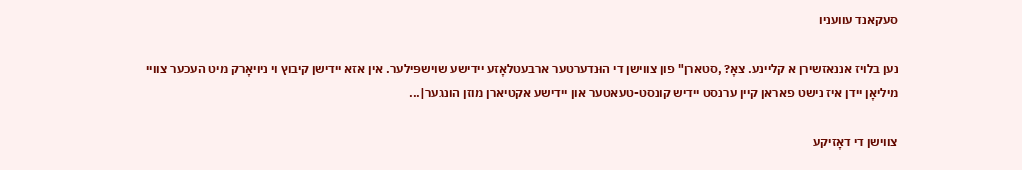סעקאנד עוועניו

נען בלויז אננאזשירן א קליינע. צאָ? ,סטארן" פון צווישן די הוּנדערטער ארבעטלאָזע יידישע שוישפּילער. אין אזא יידישן קיבוץ וי ניויאָרק מיט העכער צוויי מיליאָן יידן איז נישט פאראן קיין ערנסט יידיש קונסט-טעאטער און יידישע אקטיארן מוזן הונגער|...

צווישן די דאָזיקע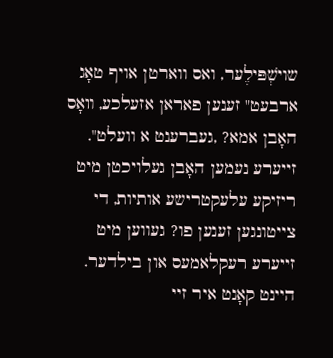שוישְׁפּילֶער, ואס ווארטן אויף טאָג ארבעט" זענען פאראן אזעלכע, װאָס האָבן אמא? ,געברענט א וועלט". זייערע נעמען האָבן געלויכטן מיט ריזיקע עלעקטרישע אותיות, די צייטונגען זענען פו? געווען מיט זייערע רעקלאמעס און בילדער. היינט קאָנט איר זיי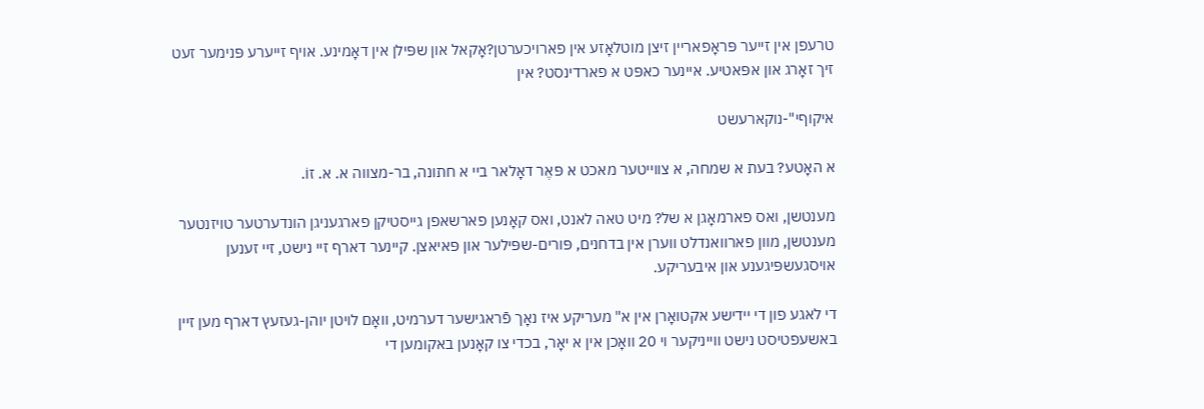טרעפן אין זייער פּראָפאריין זיצן מוטלאָזע אין פארויכערטן?אָקאל און שפּילן אין דאָמינע. אויף זייערע פּנימער זעט זיך זאָרג און אפּאטיע. איינער כאפּט א פארדינסט? אין

איקוףי"-נוקארעשט

א האָטע? בעת א שמחה, א צווייטער מאכט א פּאֶר דאָלאר ביי א חתונה, בר-מצווה א. א. זוֹ.

מענטשן, ואס פארמאָגן א של? מיט טאה לאנט, ואס קאָנען פארשאפן גייסטיקן פארגעניגן הונדערטער טויזנטער מענטשן, מוון פארוואנדלט ווערן אין בדחנים, פּורים-שפּילער און פּאיאצן. קיינער דארף זיי נישט, זיי זענען אויסגעשפּיגענע און איבעריקע.

די לאגע פון די יידישע אקטואָרן אין א" מעריקע איז נאָך פֿראגישער דערמיט, וואָם לויטן יוהן-געזעץ דארף מען זיין באשעפטיסט נישט ווייניקער וי 20 וואָכן אין א יאָר, בכדי צו קאָנען באקומען די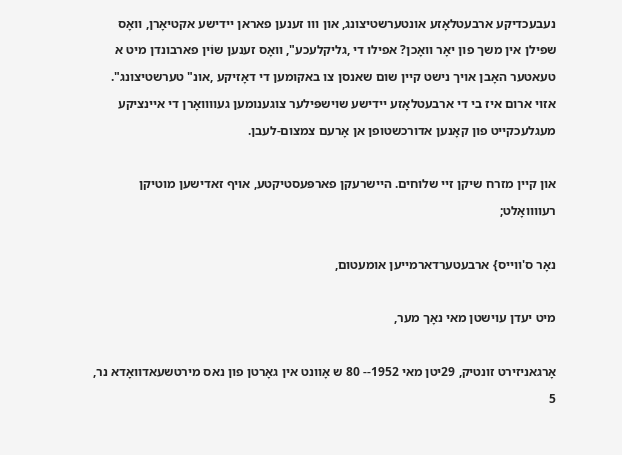נעבעכדיקע ארבעטלאָזע אונטערשטיצונג, און ווו זענען פאראן יידישע אקטיאָרן, װאָס שפּילן אין משך פון יאָר וואָכן? אפילו די ,גליקלעכע", וואָס זענען שוֹין פארבונדן מיט א טעאטער האָבן אויך נישט קיין שום שאנסן צו באקומען די דאָזיקע ,אונ" טערשטיצונג". אזוי ארום איז בי די ארבעטלאָזע יידישע שוישפּילער צוגענומען געוװואָרן די איינציקע מעגלעכקייט פון קאָנען אדורכשטופן אן אָרעם צמצום-לעבן.

און קיין מזרח שיקן זיי שלוחים. היישרעקן פארפּעסטיקטע, אויף זאדישען מוטיקן רעוװואָלט;

נאָר ס'ווייס} ארבעטערדארמייען אומעטום,

מיט יעדן עוישטן מאי נאָך מער,

אָרגאניזירט זונטיק, 29יטן מאי 1952-- 80 ש אָוונט אין גאָרטן פון נאס מירטשעאדוואָדא נר, 5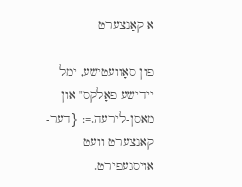א קאַנצערט

פון סאָוועטישע, ימל יידישע פאָלקס" און מאסן-לירעה.=: {דער-קאנצערט וועט אויסגעפירט.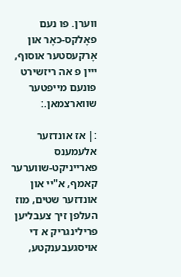ווערן. פו נעם פאָלקס-כאָר און אָרקעסטער אוסוף, ייין פ אה ריזשירט פונעם מייפטער שווארצמאן.:

:| אז אונדזער אלעמענס פארייניקט-שווערער קאמף, א"יי און אונדזער שטים, מוז העלפן זיך צעבליען פרילינגריק א די אויסגעבענקטע,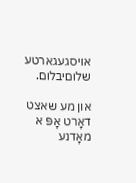אויסגעגארטע שלוםיבלום.

און מע שאצט דאָרט אָפּ א מאָדנע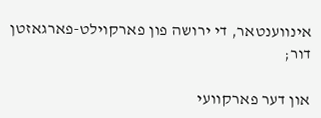אינווענטאר, די ירושה פון פארקוילט-פארגאזטן דור;

און דער פארקוועי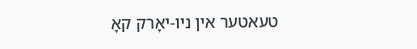טעאטער אין ניו-יאָרק קאָ